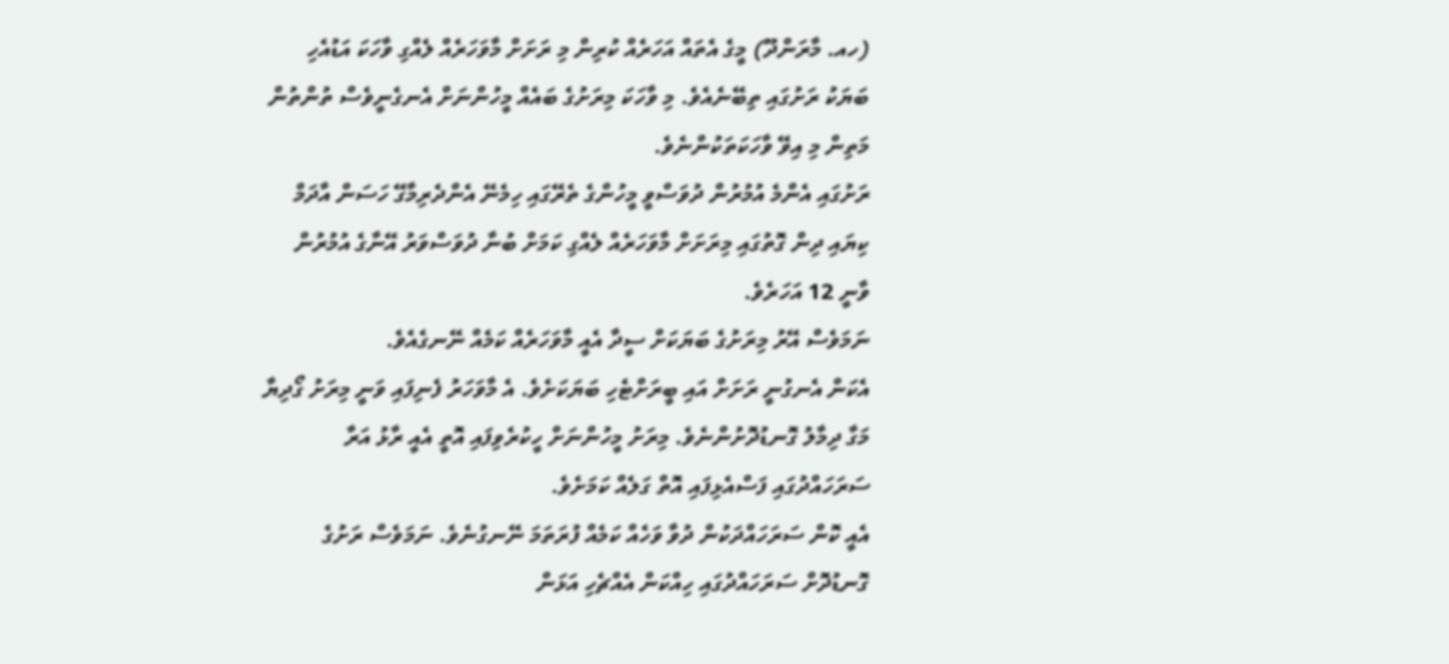(ހއ. މާރަންދޫ) މީގެ އެތައް އަހަރެއް ކުރިން މި ރަށަށް މާވަހަރެއް ލެއްގި ވާހަކަ އަޑުއެހި ބަޔަކު ރަށުގައި ތިބޭނެއެވެ. މި ވާހަކަ މިރަށުގެ ބައެއް މީހުންނަށް އެނގެނީވެސް ތުންތުން މަތިން މި އިވޭ ވާހަކަތަކުންނެވެ.
ރަށުގައި އެންމެ އުމުރުން ދުވަސްވީ މީހުންގެ ތެރޭގައި ހިމެނޭ އެންދެރިމާގޭ ހަސަން އާދަމް ކިޔައި ދިން ގޮތުގައި މިރަށަށް މާވަހަރެއް ލެއްގި ކަމަށް ބުނާ ދުވަސްވަރު އޭނާގެ އުމުރުން ވާނީ 12 އަހަރެވެ.
ނަމަވެސް އޭރު މިރަށުގެ ބަޔަކަށް ސީދާ އެއީ މާވަހަރެއް ކަމެއް ނޭނގެއެވެ.
އެކަން އެނގުނީ ރަށަށް އައި ބީރަށްޓެހި ބަޔަކަށެވެ. އެ މާވަހަރު ފެނިފައި ވަނީ މިރަށު ގޯދިޔާ މަގާ ދިމާލު ގޮނޑުދޮށުންނެވެ. މިރަށު މީހުންނަށް ހީކުރެވިފައި އޮތީ އެއީ ރާޅު އަރާ ސަރަހައްދުގައި ފަސްއެޅިފައި އޮތް ގަލެއް ކަމަށެވެ.
އެއީ ކޮން ސަރަހައްދަކުން ދުވާ ވަހެއް ކަމެއް ފުރަތަމަ ނޭނގުނެވެ. ނަމަވެސް ރަށުގެ ގޮނޑުދޮށް ސަރަހައްދުގައި ހިއްކަން އެއްޗެހި އަޅަން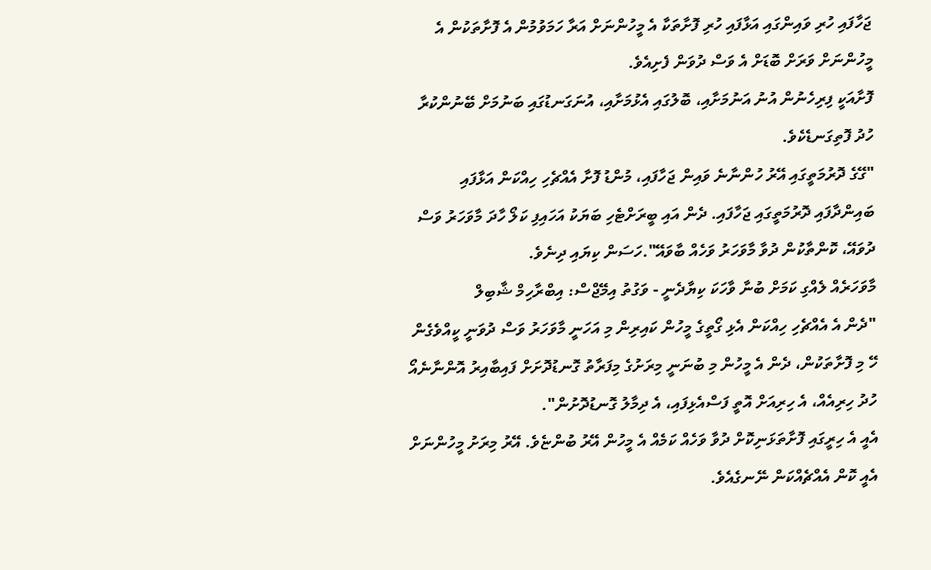ޖަހާފައި ހުރި ވައިންގައި އަޅާފައި ހުރި ފޮށާތަކާ އެ މީހުންނަށް އަރާ ހަމަވުމުން އެ ފޮށާތަކުން އެ މީހުންނަށް ވަރަށް ބޮޑަށް އެ ވަސް ދުވަން ފެށިއެވެ.
ފޮށާއަކީ ފިރިހެނުން އުނު އަނުމަށާއި، ބޮލުގައި އެޅުމަށާއި، އުނަގަނޑުގައި ބަނުމަށް ބޭނުންކުރާ ހުދު ފޮތިގަނޑެކެވެ.
"ގޭގެ ދޮރުމަތީގައި އޭރު ހުންނާނެ ވައިން ޖަހާފައި، މުންޑު ފޮށާ އެއްޗެހި ހިއްކަން އަޅާފައި ބައިންދާފައި ދޮރުމަތީގައި ޖަހާފައި. ދެން އައި ބީރަށްޓެހި ބަޔަކު އަހައިފި ކަލޯ ހާދަ މާވަހަރު ވަސް ދުވައޭ، ކޮންތާކުން ދުވާ މާވަހަރު ވަހެއް ބާވައޭ".ހަސަން ކިޔައި ދިނެވެ.
މާވަހަރެއް ލެއްގި ކަމަށް ބުނާ ވާހަކަ ކިޔާދެނީ - ވަގުތު އިމޭޖްސް: އިބްރާހިމް ޝާބިލް
"ދެން އެ އެއްޗެހި ހިއްކަން އެޅި ގޯތީގެ މީހުން ކައިރިން މި އަހަނީ މާވަހަރު ވަސް ދުވަނީ ކީއްވެގެން ހޭ މި ފޮށާތަކުން، ދެން އެ މީހުން މި ބުނަނީ މިރަށުގެ މިފަރާތު ގޮނޑުދޮށަށް ފައިބާއިރު އޮންނާނެއޯ ހުދު ހިރިއެއް، އެ ހިރިއަށް އޮތީ ފަސްއެޅިފައި، އެ ދިމާލު ގޮނޑުދޮށުން".
އެއީ އެ ހިރީގައި ފޮށާތަޅަނިކޮށް ދުވާ ވަހެއް ކަމެއް އެ މީހުން އޭރު ބުންޏެވެ. އޭރު މިރަށު މީހުންނަށް އެއީ ކޮން އެއްޗެއްކަން ނޭނގެއެވެ.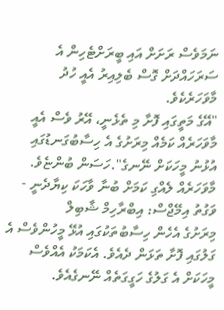ނަމަވެސް ރަށަށް އައި ބީރަށްޓެހިން އެ ސަރަހައްދަށް ގޮސް ބެލިއިރު އެއީ ހުދު މާވަހަރެކެވެ.
"އޭގެ މަތީގައި ފޮށާ މި ތެޅެނީ، އޭރު ވެސް އެއީ މާވަހަރެއް ކަމެއް މިރަށުގެ އެ ހިސާބުގަނޑުގައި އުޅުނު މީހަކަށް ނޭނގެ".ހަސަން ބުންޏެވެ.
މާވަހަރެއް ލެއްގި ކަމަށް ބުނާ ވާހަކަ ކިޔާދެނީ - ވަގުތު އިމޭޖްސް: އިބްރާހިމް ޝާބިލް
މިރަށުގެ އެހެން ހިސާބުތަކުގައި އުޅޭ މީހުންވެސް އެ ގަލުގައި ފޮށާ ތަޅަން ދެއެވެ. އެކަމަކު އެއްވެސް މީހަކަށް އެ ގަލުގެ ހަގީގަތެއް ނޭނގެއެވެ.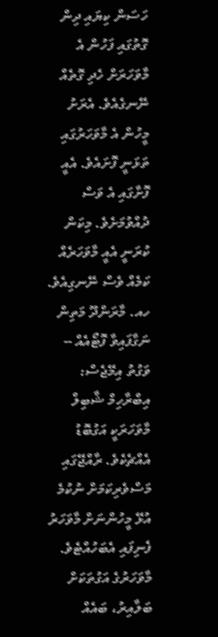ހަސަން ކިޔައި ދިން ގޮތުގައި ފަހުން އެ މާވަހަރަށް ހެދި ގޮތެއް ނޭނގެއެވެ. އެރަށު މީހުން އެ މާވަހަރުގައި ތަޅަނީ ފޮށައެވެ. އެއީ ފޮށާގައި އެ ވަސް ދުއްވުމަށެވެ. މިކަން ކުރަނީ އެއީ މާވަހަރެއް ކަމެއް ވެސް ނޭނގިއެވެ.
ހއ. މާރަންދޫ މަތިން ނަގާފައިވާ ފޮޓޯއެއް -- ވަގުތު އިމޭޖެސް: އިބްރާހިމް ޝާބިލް
މާވަހަރަކީ އަގުބޮޑު އެއްޗެކެވެ. ރާއްޖޭގައި މަސްވެރިކަމަށް ނުކުމެ އުޅޭ މީހުންނަށް މާވަހަރު ފެނިފައި އެބަހުއްޓެވެ.
މާވަހަރުގެ އަގުތަކަށް ބަލާއިރު، ބައެއް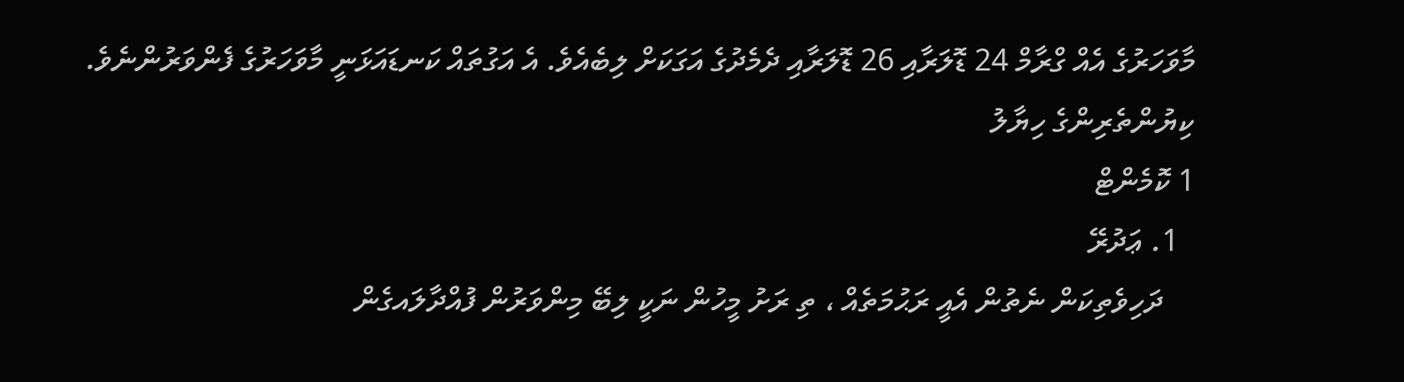މާވަހަރުގެ އެއް ގްރާމް 24 ޑޮލަރާއި 26 ޑޮލަރާއި ދެމެދުގެ އަގަކަށް ލިބެއެވެ. އެ އަގުތައް ކަނޑައަޅަނީ މާވަހަރުގެ ފެންވަރުންނެވެ.
ކިޔުންތެރިންގެ ހިޔާލު
1 ކޮމެންޓް
  1. ޢަދުރޭ
    ދަހިވެތިކަން ނެތުން އެއީ ރަޙުމަތެއް ، ތި ރަށު މީހުން ނަކީ ލިބޭ މިންވަރުން ފުއްދާލައގެން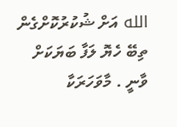الله އަށް ޝުކުރުކޮށްގެން ތިބޭ ހެޔޮ ލަފާ ބަޔަކަށް ވާނީ . މާވަހަރަކާ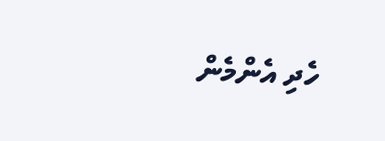ހެދި އެންމެން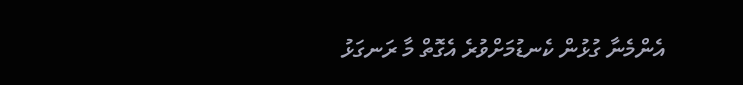އެންމެނާ ގުޅުން ކެނޑުމަށްވުރެ އެގޮތް މާ ރަނގަޅު